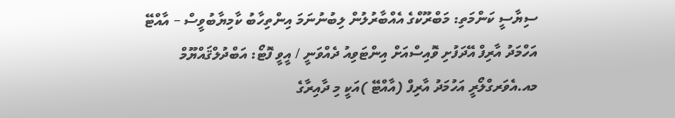ސިޔާސީ ކަންމަތި: މަބްރޫކްގެ އެއްބާރުލުން ލިބުނުނަމަ އިންތިހާބު ކާމިޔާބުވީސް – އާއްޓޭ
އަހްމަދު އާރިފް އޭދަފުށި ވޮއިސްއަށް އިންޓަވިއު ދެއްވަނީ / އީވީ ފޮޓޯ: އަބްދުލްޤައްޔޫމް
މއ.އެވަރގްލޯރީ އަހުމަދު އާރިފް (އާއްޓޭ )އަކީ މި ދާއިރާގެ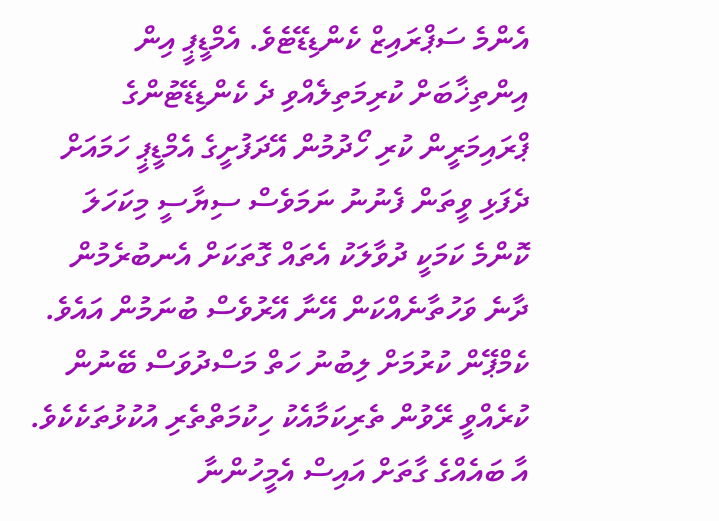އެންމެ ސަޕްރައިޒް ކެންޑިޑޭޓެވެ. އެމްޑީޕީ އިން އިންތިޚާބަށް ކުރިމަތިލެއްވި ދެ ކެންޑިޑޭޓުންގެ ޕްރައިމަރީން ކުރި ހޯދުމުން އޭދަފުށީގެ އެމްޑީޕީ ހަމައަށް ދެފަޅި ވީތަން ފެނުނު ނަމަވެސް ސިޔާސީ މިކަހަލަ ކޮންމެ ކަމަކީ ދުވާލަކު އެތައް ގޮތަކަށް އެނބުރެމުން ދާނެ ވަހުތާނެއްކަން އޭނާ އޭރުވެސް ބުނަމުން އައެވެ. ކެމްޕޭން ކުރުމަށް ލިބުނު ހަތް މަސްދުވަސް ބޭނުން ކުރެއްވީ ރޭވުން ތެރިކަމާއެކު ހިކުމަތްތެރި އުކުޅުތަކެކެވެ. އާ ބައެއްގެ ގާތަށް އައިސް އެމީހުންނާ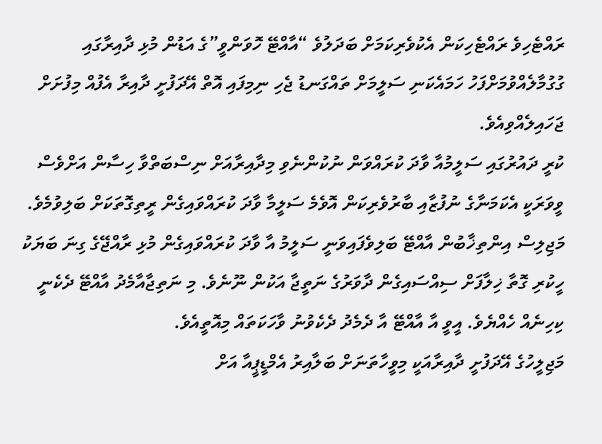ރައްޓެހިވެ ރައްޓެހިކަން އެކުވެރިކަމަށް ބަދަލުވެ “އާއްޓޭ ހޮވަންވީ”ގެ އަޑުން މުޅި ދާއިރާގައި ގުގުމާލެއްވުމަށްފަހު ހަމައެކަނި ސަލީމަށް ތައްގަނޑު ޖެހި ނިމިފައި އޮތް އޭދަފުށީ ދާއިރާ އެފުއް މިފުށަށް ޖަހައިލެއްވިއެވެ.
ކުރީ ދައުރުގައި ސަލީމުއާ ވާދަ ކުރައްވަން ނުކުންނެވި މިދާއިރާއަށް ނިސްބަތްވާ ހިސާން އަށްވެސް ވީވަރަކީ އެކަމަނާގެ ނުފުޒާއި ބާރުވެރިކަން އޮވެމެ ސަލީމާ ވާދަ ކުރައްވައިގެން ރީތިގޮތަކަށް ބަލިވުމެވެ.
މަޖިލިސް އިންތިޚާބުން އާއްޓޭ ބަލިވެފައިވަނީ ސަލީމު އާ ވާދަ ކުރައްވައިގެން މުޅި ރާއްޖޭގެ ގިނަ ބަޔަކު ހީކުރި ގޮތާ ޚިލާފަށް ސިއްސައިގެން ދާވަރުގެ ނަތީޖާ އަކުން ނޫނެވެ. މި ނަތިޖާއާމެދު އާއްޓޭ ދެކެނީ ކިހިނެއް ހެއްޔެވެ. އީވީ އާ އާއްޓޭ އާ ދެމެދު ދެކެވުނު ވާހަކަތައް މިއޮތީއެވެ.
މަޖިލީހުގެ އޭދަފުށީ ދާއިރާއަކީ މިވީހާތަނަށް ބަލާއިރު އެމްޑީޕީއާ އަށް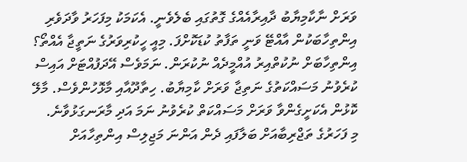ވަރަށް ނާކާމިޔާބު ދާއިރާއެއްގެ ގޮތުގައި ބެލެވެނީ. އެކަމަކު މިފަހަރު ވާދަވެރި އިންތިހާބަކުން އާއްޓޭ ވަނީ ތަފާތު ކުޑަކޮށްފަ. މިއީ ހީކުރިވަރުގެ ނަތީޖާ އެއްތޯ؟
އިންތިހާބަށް ނުކުތްއިރު އުއްމީދެއް ނުކުރަން. ނަމަވެސް އޭދަފުއްޓަށް އައިސް ކުރެވުނު މަސައްކަތުގެ ނަތިޖާ ވަރަށް ކާމިޔާބު. ހިތާދޫއާއި މާޅޮހުންވެސް. މާލޭ ކޮޅުން އެކަށީގެންވާ ވަރަށް މަސައްކަތް ކުރެވުނު ނަމަ އަދި މާރަނގަޅުވާނެ.
މި ފަހަރުގެ ތަޖްރިބާއަށް ބަލާފައި ދެން އަންނަ މަޖިލިސް އިންތިހާއަށް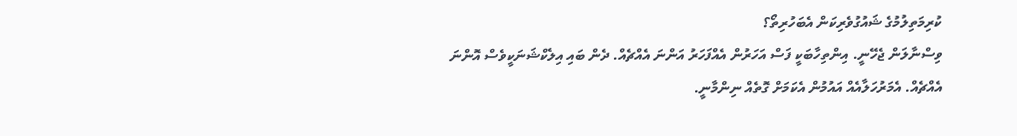ކުރިމަތިލުމުގެ ޝައުގުވެރިކަން އެބަހުރިތޯ؟
ވިސްނާލަން ޖެހޭނީ. އިންތިހާބަކީ ފަސް އަހަރުން އެއްފަހަރު އަންނަ އެއްޗެއް. ދެން ބައި އިލެކްޝަނަކީވެސް އޮންނަ އެއްޗެއް. އެމަރުހަލާއެއް އައުމުން އެކަމަށް ގޮތެއް ނިންމާނީ.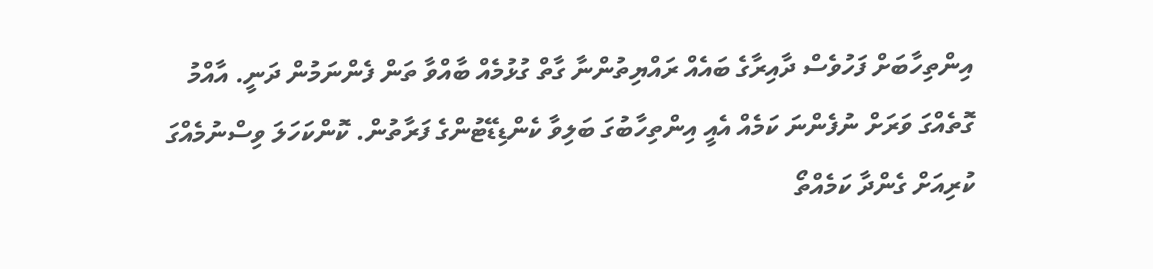އިންތިހާބަށް ފަހުވެސް ދާއިރާގެ ބައެއް ރައްޔިތުންނާ ގާތް ގުޅުމެއް ބާއްވާ ތަން ފެންނަމުން ދަނީ. އާއްމު ގޮތެއްގަ ވަރަށް ނުފެންނަ ކަމެއް އެއީ އިންތިހާބުގަ ބަލިވާ ކެންޑިޑޭޓުންގެ ފަރާތުން. ކޮންކަހަލަ ވިސްނުމެއްގަ ކުރިއަށް ގެންދާ ކަމެއްތޯ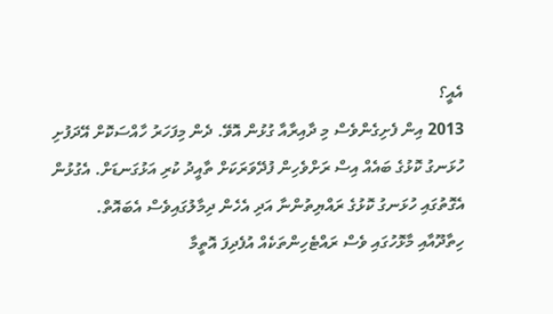އެއީ؟
2013 އިން ފެށިގެންވެސް މި ދާއިރާއާ ގުޅުން އޮވޭ. ދެން މިފަހަރު ހާއްސަކޮށް އޭދަފުށި ހުޅަނގު ކޮޅުގެ ބައެއް އިސް ރަށްވެހިން ފުދޭވަރަކަށް ތާއީދު ކުރި އަޅުގަނޑަށް. އެގުޅުން އެގޮތުގައި ހުޅަނގު ކޮޅުގެ ރައްޔިތުންނާ އަދި އެހެން ދިމާލުގައިވެސް އެބައޮތް. ހިތާދޫއާއި މާޅޮހުގައި ވެސް ރައްޓެހިންތަކެއް އުފެދިފަ އޮތީމާ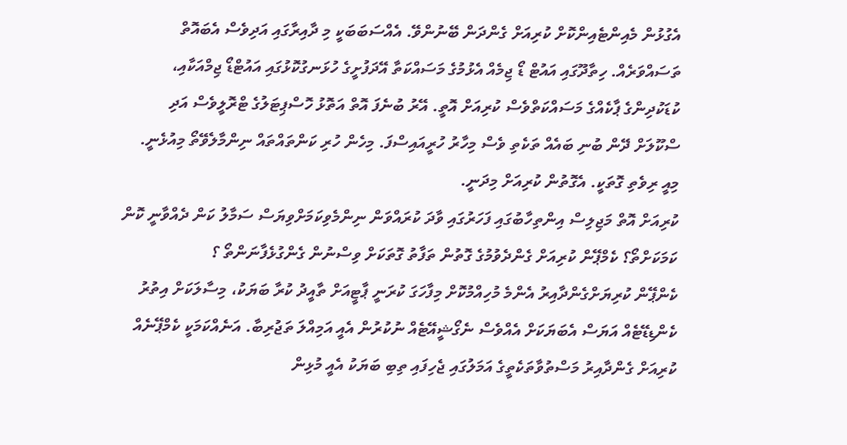އެގުޅުން މެއިންޓެއިންކޮށް ކުރިއަށް ގެންދަން ބޭނުންވޭ. އެއްސަބަބަކީ މި ދާއިރާގައި އަދިވެސް އެބައޮތް ތަސައްވަރެއް. ހިތާދޫގައި އައުޓް ޑޯ ޖިމެއް އެޅުމުގެ މަސައްކަތާ އޭދަފުށީގެ ހުޅަނގުކޮޅުގައި އައުޓްޑޯ ޖިމްއަކާއި، ކުޑަކުދިންގެ ޕާކެއްގެ މަސައްކަތްވެސް ކުރިއަށް އޮތީ. އޭރު ބުނެފަ އޮތް އަތޮޅު ހޮސްޕިޓަލުގެ ޓްރޮލީވެސް އަދި ސްކޫލަށް ދޭން ބުނި ބައެއް ތަކެތި ވެސް މިހާރު ހުރީއައިސްފަ. މިހެން ހުރި ކަންތައްތައް ނިންމާލެވޭތޯ މިއުޅެނީ. މިއީ ރިވެތި ގޮތަކީ. އެގޮތުން ކުރިއަށް މިދަނީ.
ކުރިއަށް އޮތް މަޖިލިސް އިންތިހާބުގައި ފަހަރުގައި ވާދަ ކުރައްވަން ނިންމެވިކަމަށްވިޔަސް ސަމާލު ކަން ދެއްވާނީ ކޮން ކަމަކަށްތޯ؟ ކެމްޕޭން ކުރިއަށް ގެންދެވުމުގެ ގޮތުން ތަފާތު ގޮތަކަށް ވިސްނުން ގެންގުޅެފާނަންތޯ ؟
ކެންޕޭން ކުރިޔަށްގެންދާއިރު އެންމެ މުހިއްމުކޮށް މިފާހަގަ ކުރަނީ ޕާޓީއަށް ތާއީދު ކުރާ ބަޔަކު، މިސާލަކަށް އިތުރު ކެންޑިޑޭޓެއް އަޔަސް އެބަޔަކަށް އެއްވެސް ނެގޯޝީއޭޓެއް ނުކުރުން އެއީ އަމިއްލަ ތަޖުރިބާ. އަނެއްކަމަކީ ކެމްޕޭނެއް ކުރިއަށް ގެންދާއިރު މަސްތުވާތަކެތީގެ އަމަލުގައި ޖެހިފައި ތިބި ބަޔަކު އެއީ މުޅިން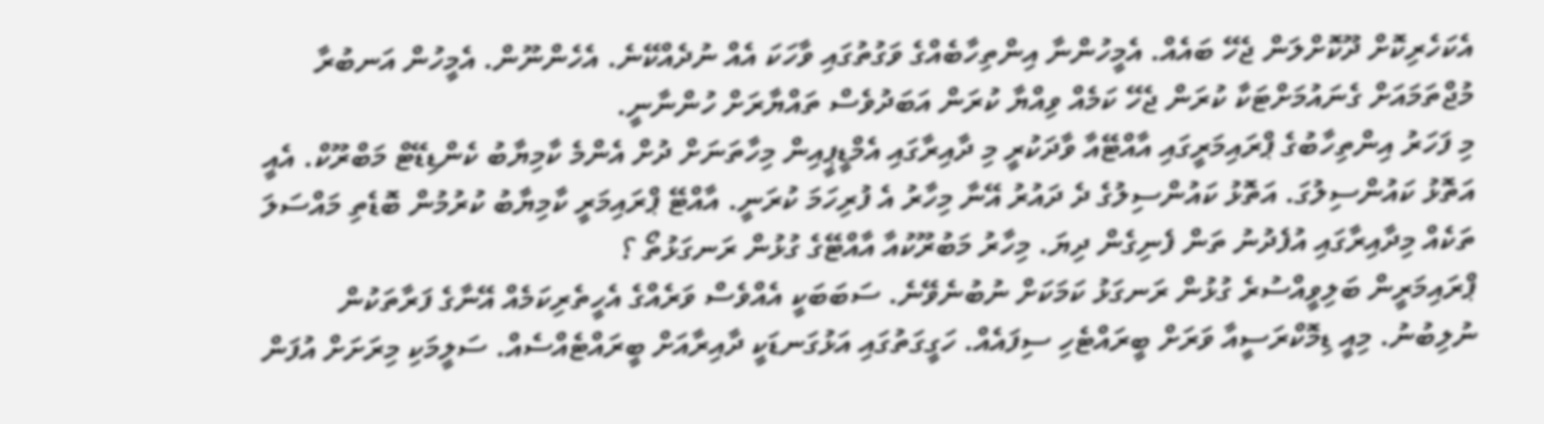އެކަހެރިކޮށް ދޫކޮށްލަން ޖެހޭ ބައެއް. އެމީހުންނާ އިންތިހާބެއްގެ ވަގުތުގައި ވާހަކަ އެއް ނުދެއްކޭނެ. އެހެންނޫން. އެމީހުން އަނބުރާ މުޖްތަމައަށް ގެނައުމަށްޓަކާ ކުރަން ޖެހޭ ކަމެއް ވިއްޔާ ކުރަން އަބަދުވެސް ތައްޔާރަށް ހުންނާނީ.
މި ފަހަރު އިންތިހާބުގެ ޕްރައިމަރީގައި އާއްޓޭއާ ވާދަކުރީ މި ދާއިރާގައި އެމްޑީޕީއިން މިހާތަނަށް ދުށް އެންމެ ކާމިޔާބު ކެންޑިޑޭޓް މަބްރޫކް. އެއީ އަތޮޅު ކައުންސިލުގަ. އަތޮޅު ކައުންސިލުގެ ދެ ދައުރު އޭނާ މިހާރު އެ ފުރިހަމަ ކުރަނީ. އާއްޓޭ ޕްރައިމަރީ ކާމިޔާބު ކުރުމުން ބޮޑެތި މައްސަލަ ތަކެއް މިދާއިރާގައި އުފެދުނު ތަން ފެނިގެން ދިޔަ. މިހާރު މަބުރޫކުއާ އާއްޓޭގެ ގުޅުން ރަނގަޅުތޯ ؟
ޕްރައިމަރީން ބަލިވީއްސުރެ ގުޅުން ރަނގަޅު ކަމަކަށް ނުބުނެވޭނެ. ސަބަބަކީ އެއްވެސް ވަރެއްގެ އެހީތެރިކަމެއް އޭނާގެ ފަރާތަކުން ނުލިބުނު. މިއީ ޑިމޮކްރަސީއާ ވަރަށް ބީރައްޓެހި ސިފައެއް. ހަގީގަތުގައި އަޅުގަނޑަކީ ދާއިރާއަށް ބީރައްޓެއްސެއް. ސަލީމަކި މިރަށަށް އުފަން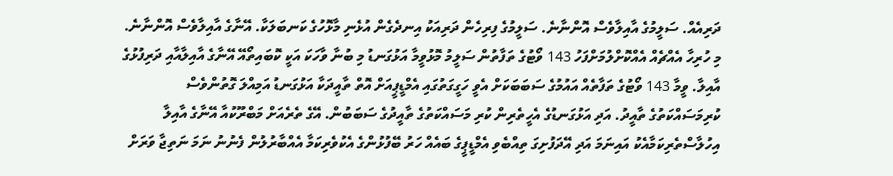ދަރިއެއް. ސަލީމުގެ އާއިލާވެސް އޮންނާނެ. ސަލީމުގެ ފިރިހެން ދަރިއަކު އިނދެގެން އުޅެނި މާޅޮހުގެ ކަނބަލަކާ. އޭނާގެ އާއިލާވެސް އޮންނާނެ. މި ހުރިހާ އެއްޗެއް އެއްކޮށްލުމަށްފަހު 143 ވޯޓުގެ ތަފާތުން ސަލީމު މޮޅުވީމާ އަޅުގަނޑު މި ބުނާ ވާހަކަ އަކީ ކޮބައިތޯއޭ އޭނާގެ އާއިލާއާއި ދަރިފުޅުގެ އާއިލާ. ވީމާ 143 ވޯޓުގެ ތަފާތެއް އައުމުގެ ސަބަބަކަށް އެވީ ހަގީގަތުގައި އެމްޑީޕީއަށް އޮތް ތާއީދަކާ އަޅުގަނޑު އަމިއްލަ ގޮތުންވެސް ކުރިމަސައްކަތުގެ ތާއީދު. އަދި އަޅުގަނޑުގެ އެހީތެރިން ކުރި މަސައްކަތުގެ ތާއީދުގެ ސަބަބުން. އޭގެ ތެރެއަށް މަބްރޫކުއާ އޭނާގެ އާއިލާ އިހުލާސްތެރިކަމާއެކު އައިނަމަ އަދި އޭދަފުށިގަ ތިއްބެވި އެމްޑީޕީގެ ބައެއް ހަރު ބޭފުޅުންގެ އެކުވެރިކަމާ އެއްބާރުލުން ފެނުނު ނަމަ ނަތިޖާ ވަރަށް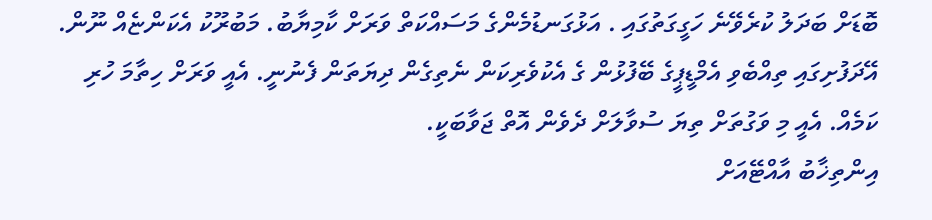ބޮޑަށް ބަދަލު ކުރެވޭނެ ހަގީގަތުގައި . އަޅުގަނޑުމެންގެ މަސައްކަތް ވަރަށް ކާމިޔާބު. މަބުރޫކު އެކަންޏެއް ނޫން. އޭދަފުށިގައި ތިއްބެވި އެމްޑީޕީގެ ބޭފުޅުން ގެ އެކުވެރިކަން ނެތިގެން ދިޔަތަން ފެނުނީ. އެއީ ވަރަށް ހިތާމަ ހުރި ކަމެއް. އެއީ މި ވަގުތަށް ތިޔަ ސުވާލަށް ދެވެން އޮތް ޖަވާބަކީ.
އިންތިޚާބު އާއްޓޭއަށް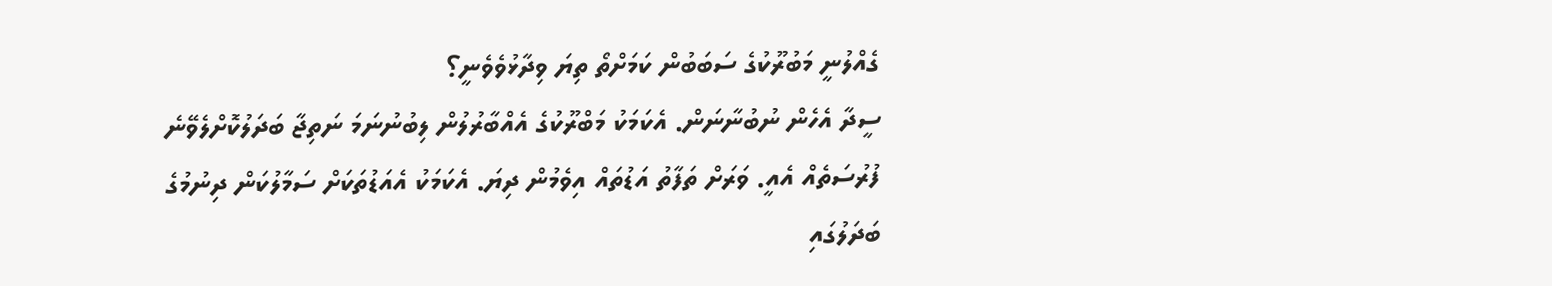ގެއްލުނީ މަބުރޫކުގެ ސަބަބުން ކަމަށްތޯ ތިޔަ ވިދާޅުވެވެނީ؟
ސީދާ އެހެން ނުބުނާނަން. އެކަމަކު މަބްރޫކުގެ އެއްބާރުލުން ލިބުނުނަމަ ނަތިޖާ ބަދަލުކޮށްލެވޭނެ ފުރުސަތެއް އެއީ. ވަރަށް ތަފާތު އަޑުތައް އިވެމުން ދިޔަ. އެކަމަކު އެއަޑުތަކަށް ސަމާލުކަން ދިނުމުގެ ބަދަލުގައި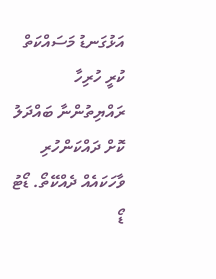އަޅުގަނޑު މަސައްކަތް ކުރީ ހުރިހާ ރައްޔިތުންނާ ބައްދަލު ކޮށް ދައްކަންހުރި ވާހަކައެއް ދެއްކޭތޯ. ޑޯޓު ޑޯ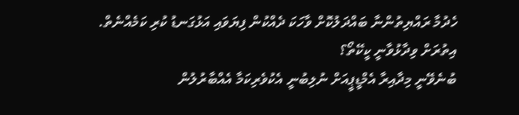ހެދުމާ ރައްޔިތުންނާ ބައްދަލުކޮށް ވާހަކަ ދެއްކުން ފިޔަވައި އަޅުގަނޑު ކުރި ކަމެއްނެތް.
އިތުރަށް ވިދާޅުވާނީ ކީކޭތޯ؟
ބުނެވޭނީ މިދާއިރާ އެމްޑީޕީއަށް ނުލިބުނީ އެކުވެރިކަމާ އެއްބާރުލުން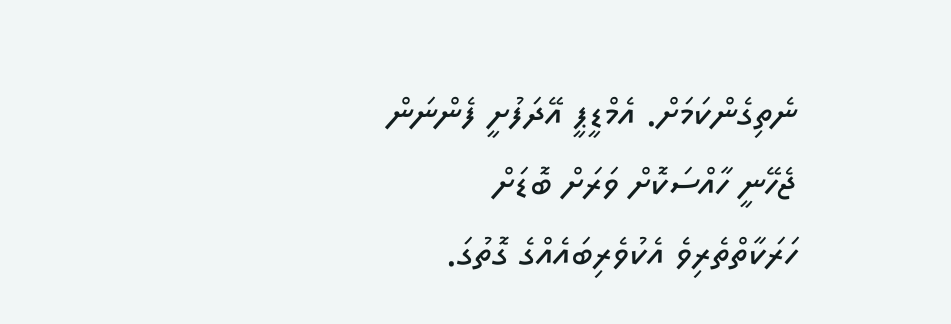ނެތިގެންކަމަށް. އެމްޑީޕީ އޭދަފުށީ ފެންނަން ޖެހޭނީ ހާއްސަކޮށް ވަރަށް ބޮޑަށް ހަރަކާތްތެރިވެ އެކުވެރިބައެއްގެ ގޮތުގަ.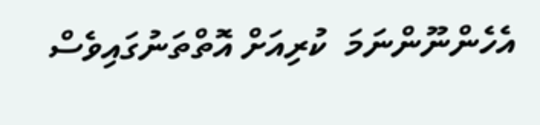އެހެންނޫންނަމަ  ކުރިއަށް އޮތްތަނުގައިވެސް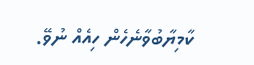ކާމިޔާބުވާނެހެން ހިއެއް ނުވޭ.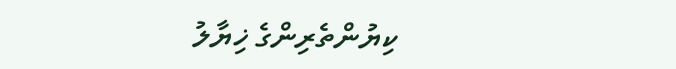ކިޔުންތެރިންގެ ޚިޔާލު